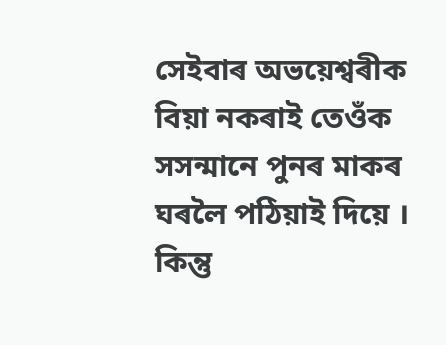সেইবাৰ অভয়েশ্বৰীক বিয়া নকৰাই তেওঁক সসন্মানে পুনৰ মাকৰ ঘৰলৈ পঠিয়াই দিয়ে ।
কিন্তু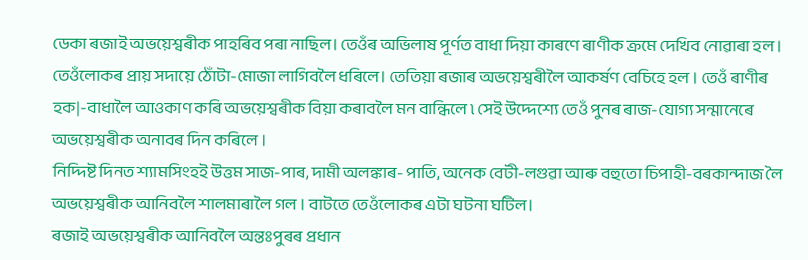ডেকা ৰজাই অভয়েশ্বৰীক পাহৰিব পৰা নাছিল। তেওঁৰ অভিলাষ পূৰ্ণত বাধা দিয়া কাৰণে ৰাণীক ক্ৰমে দেখিব নোৱাৰা হল । তেওঁলোকৰ প্ৰায় সদায়ে ঠোঁটা-মোজা লাগিবলৈ ধৰিলে। তেতিয়া ৰজাৰ অভয়েশ্বৰীলৈ আকর্ষণ বেচিহে হল । তেওঁ ৰাণীৰ হক|-বাধালৈ আওকাণ কৰি অভয়েশ্বৰীক বিয়া কৰাবলৈ মন বান্ধিলে ৷ সেই উদ্দেশ্যে তেওঁ পুনৰ ৰাজ-যোগ্য সন্মানেৰে অভয়েশ্বৰীক অনাবৰ দিন কৰিলে ।
নিদ্দিষ্ট দিনত শ্যামসিংহই উত্তম সাজ-পাৰ, দামী অলঙ্কাৰ- পাতি, অনেক বেটী-লগুৱা আৰু বহুতো চিপাহী-বৰকান্দাজ লৈ অভয়েশ্বৰীক আনিবলৈ শালমাৰালৈ গল । বাটতে তেওঁলোকৰ এটা ঘটনা ঘটিল।
ৰজাই অভয়েশ্বৰীক আনিবলৈ অন্তঃপুৰৰ প্ৰধান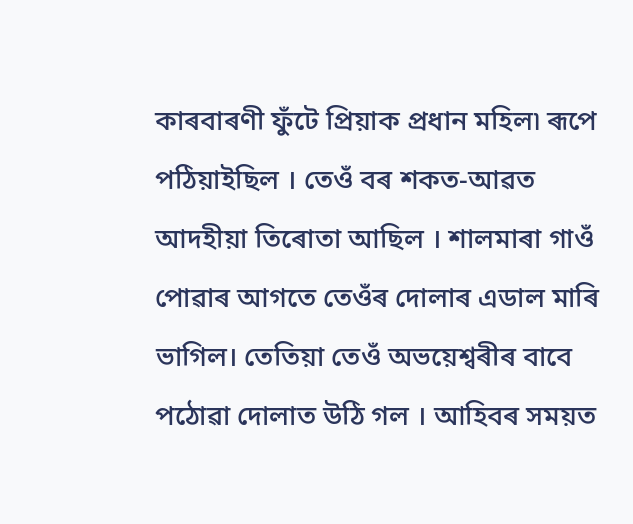কাৰবাৰণী ফুঁটে প্ৰিয়াক প্রধান মহিল৷ ৰূপে পঠিয়াইছিল । তেওঁ বৰ শকত-আৱত আদহীয়া তিৰোতা আছিল । শালমাৰা গাওঁ পোৱাৰ আগতে তেওঁৰ দোলাৰ এডাল মাৰি ভাগিল। তেতিয়া তেওঁ অভয়েশ্বৰীৰ বাবে পঠোৱা দোলাত উঠি গল । আহিবৰ সময়ত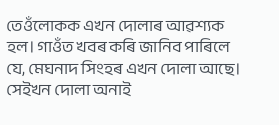তেওঁলোকক এখন দোলাৰ আৱশ্যক হল। গাওঁত খবৰ কৰি জানিব পাৰিলে যে, মেঘনাদ সিংহৰ এখন দোলা আছে। সেইখন দোলা অনাই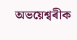অভয়েশ্বৰীক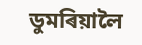ডুমৰিয়ালৈ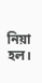নিয়া হল।